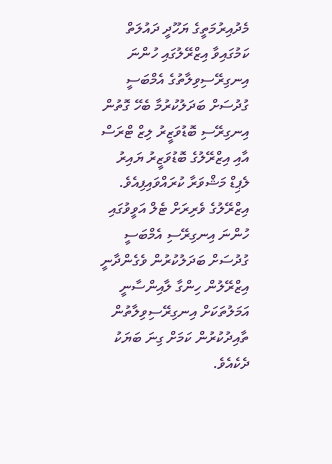މެދުއިރުމަތީގެ ޔަހޫދީ ދައުލަތް ކަމުގައިވާ އިޒްރޭލުގައި ހުންނަ އިނގިރޭސިވިލާތުގެ އެމްބަސީ ގުދުސަށް ބަދަލުކުރުމާ ބެހޭ ގޮތުން އިނގިރޭސި ބޮޑުވަޒީރު ލިޒް ޓްރަސް އާއި އިޒްރޭލުގެ ބޮޑުވަޒީރު ޔައިރު ލެޕިޑް މަޝްވަރާ ކުރައްވައިފިއެވެ.
އިޒްރޭލުގެ ވެރިރަށް ޓެލް އަވީވުގައި ހުންނަ އިނގިރޭސި އެމްބަސީ ގުދުސަށް ބަދަލުކުރުން ވެގެންދާނީ އިޒްރޭލުން ހިންގާ ލާއިންސާނީ އަމަލުތަކަށް އިނގިރޭސިވިލާތުން ތާއިދުކުރުން ކަމަށް ގިނަ ބަޔަކު ދެކެއެވެ.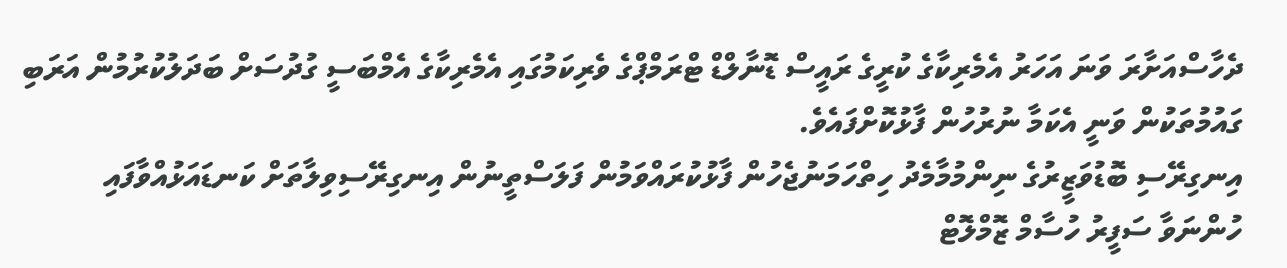ދެހާސްއަށާރަ ވަނަ އަހަރު އެމެރިކާގެ ކުރީގެ ރައީސް ޑޮނާލްޑް ޓްރަމްޕްގެ ވެރިކަމުގައި އެމެރިކާގެ އެމްބަސީ ގުދުސަށް ބަދަލުކުރުމުން އަރަބި ގައުމުތަކުން ވަނީ އެކަމާ ނުރުހުން ފާޅުކޮށްފައެވެ.
އިނގިރޭސި ބޮޑުވަޒީރުގެ ނިންމުމާމެދު ހިތްހަމަނުޖެހުން ފާޅުކުރައްވަމުން ފަލަސްތީނުން އިނގިރޭސިވިލާތަށް ކަނޑައަޅުއްވާފައި ހުންނަވާ ސަފީރު ހުސާމް ޒޮމްލޮޓް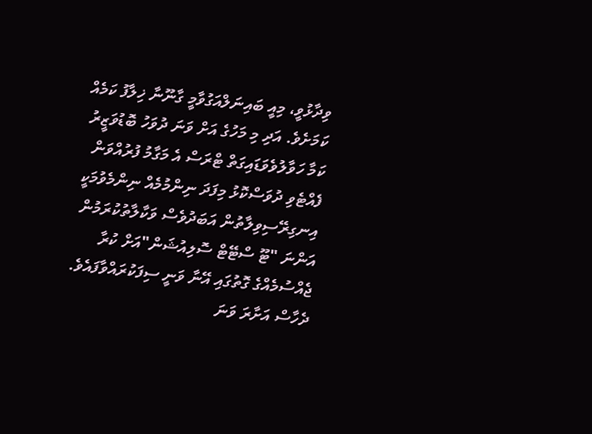ވިދާޅުވީ، މިއީ ބައިނަލްއަގުވާމީ ގާނޫނާ ޚިލާފު ކަމެއް ކަމަށެވެ. އަދި މި މަހުގެ އަށް ވަނަ ދުވަހު ބޮޑުވަޒީރު ކަމާ ހަވާލުވެވަޑައިގަތް ޓްރަސް އެ މަގާމު ފުރުއްވަން ފެއްޓެވި ދުވަސްކޮޅު މިފަދަ ނިންމުމެއް ނިންމެވުމަކީ އިނގިރޭސިވިލާތުން އަބަދުވެސް ވަކާލާތުކުރަމުން އަންނަ "ޓޫ ސްޓޭޓް ސޮލިއުޝަން"އަށް ކުރާ ޖެއްސުމެއްގެ ގޮތުގައި އޭނާ ވަނީ ސިފަކުރައްވާފައެވެ.
ދެހާސް އަށާރަ ވަނަ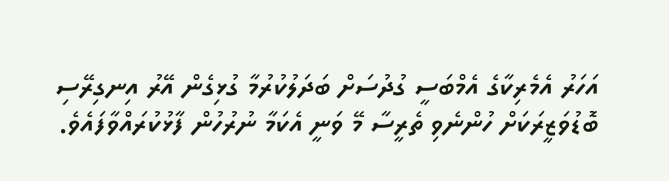އަހަރު އެމެރިކާގެ އެމްބަސީ ގުދުސަށް ބަދަލުކުރުމާ ގުޅިގެން އޭރު އިނގިރޭސި ބޮޑުވަޒީރަކަށް ހުންނެވި ތެރީސާ މޭ ވަނީ އެކަމާ ނުރުހުން ފާޅުކުރައްވާފައެވެ.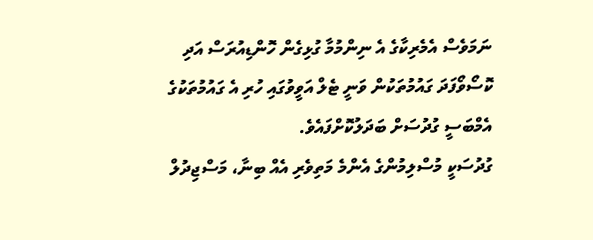ނަމަވެސް އެމެރިކާގެ އެ ނިންމުމާ ގުޅިގެން ހޮންޑިއުރަސް އަދި ކޮސޯވޯފަދަ ގައުމުތަކުން ވަނީ ޓެލް އަވީވުގައި ހުރި އެ ގައުމުތަކުގެ އެމްބަސީ ގުދުސަށް ބަދަލުކޮށްފައެވެ.
ގުދުސަކީ މުސްލިމުންގެ އެންމެ މަތިވެރި އެއް ބިނާ، މަސްޖިދުލް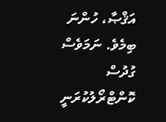އަޤްޞާ، ހުންނަ ބިމެވެ. ނަމަވެސް ގުދުސް ކޮންޓްރޯލުކުރަނީ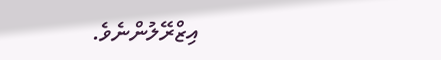އިޒްރޭލުންނެވެ.